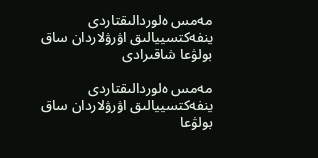مەمس ەلوردالىقتاردى ينفەكتسييالىق اۋرۋلاردان ساق بولۋعا شاقىرادى

مەمس ەلوردالىقتاردى ينفەكتسييالىق اۋرۋلاردان ساق بولۋعا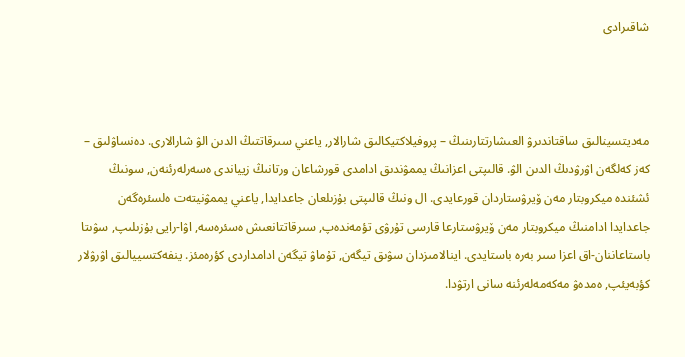شاقىرادى



مەديتسينالىق ساقتاندىرۋ العىشارتتارىنىڭ – پروفيلاكتيكالىق شارالار, ياعني سىرقاتتىڭ الدىن الۋ شارالارى. دەنساۋلىق – كەز كەلگەن اۋرۋدىڭ الدىن الۋ. قالىپتى اعزانىڭ يممۋندىق ادامدى قورشاعان ورتانىڭ زيياندى ەسەرلەرئنەن, سونىڭ ئشئندە ميكروبتار مەن ۆيرۋستاردان قورعايدى. ال ونىڭ قالىپتى بۇزىلعان جاعدايدا, ياعني يممۋنيتەت ەلسئرەگەن جاعدايدا ادامنىڭ ميكروبتار مەن ۆيرۋستارعا قارسى تۇرۋى تؤمەندەپ, سىرقاتتانعىش ەسئرەسە, اۋا-رايى بۇزىلىپ, سۋىتا باستاعاننان-اق اعزا سىر بەرە باستايدى. اينالامىزدان سۋىق تيگەن, تۇماۋ تيگەن ادامداردى كؤرەمئز. ينفەكتسييالىق اۋرۋلار كؤبەيئپ, ەمدەۋ مەكەمەلەرئنە سانى ارتۋدا.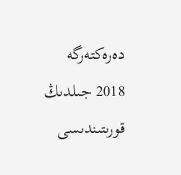دەرەكتەرگە 2018 جىلدىڭ قورىتىندىسى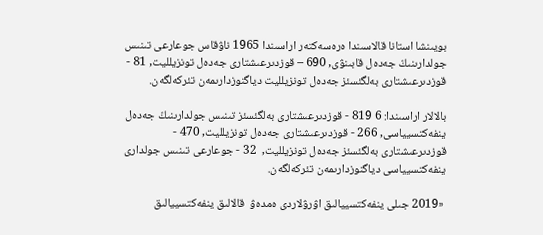بويىنشا استانا قالاسىندا ەرەسەكتەر اراسىندا 1965 ناۋقاس جوعارعى تىنىس جولدارىنىڭ جەدەل قابىنۋى, 690 – قوزدىرعىشتارى جەدەل تونزيلليت, 81 - قوزدىرعىشتارى بەلگئسئز جەدەل تونزيلليت دياگنوزدارىمەن تئركەلگەن.

بالالار اراسىندا: 6 819 - قوزدىرعىشتارى بەلگئسئز تىنىس جولدارىنىڭ جەدەل ينفەكتسيياسى, 266 - قوزدىرعىشتارى جەدەل تونزيلليت, 470 - قوزدىرعىشتارى بەلگئسئز جەدەل تونزيلليت,  32 - جوعارعى تىنىس جولدارى ينفەكتسيياسى دياگنوزدارىمەن تئركەلگەن.

 «2019 جىلى ينفەكتسييالىق اۋرۋلاردى ەمدەۋ  قالالىق ينفەكتسييالىق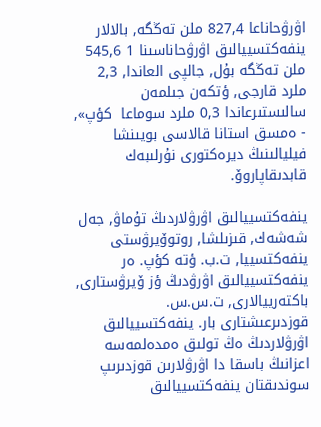اۋرۋحاناعا 827,4 ملن تەڭگە, بالالار ينفەكتسييالىق اۋرۋحاناسىنا 1 545,6 ملن تەڭگە بۇل, جالپى العاندا, 2,3 ملرد قارجى, ؤتكەن جىلمەن سالىستىرعاندا 0,3 ملرد سوماعا  كؤپ», - ەمسق استانا قالاسى بويىنشا فيليالىنىڭ ديرەكتورى نۇرلىبەك قابدىقاپاروۆ.

ينفەكتسييالىق اۋرۋلاردىڭ تۇماۋ, جەل شەشەك, قىزىلشا, روتوۆيرۋستى ينفەكتسييا, ت.ب. ؤتە كؤپ. ەر ينفەكتسييالىق اۋرۋدىڭ ؤز ۆيرۋستارى, باكتەرييالارى, ت.س.س. قوزدىرعىشتارى بار. ينفەكتسييالىق اۋرۋلاردىڭ ەڭ تولىق ەمدەلمەسە اعزانىڭ باسقا دا اۋرۋلارىن قوزدىرىپ سوندىقتان ينفەكتسييالىق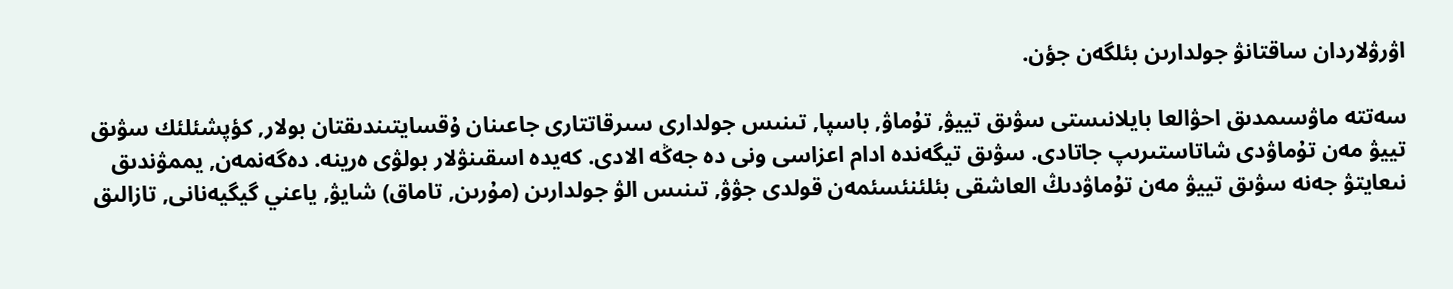اۋرۋلاردان ساقتانۋ جولدارىن بئلگەن جؤن.

سەتتە ماۋسىمدىق احۋالعا بايلانىستى سۋىق تييۋ, تۇماۋ, باسپا, تىنىس جولدارى سىرقاتتارى جاعىنان ۇقسايتىندىقتان بولار, كؤپشئلئك سۋىق تييۋ مەن تۇماۋدى شاتاستىرىپ جاتادى. سۋىق تيگەندە ادام اعزاسى ونى دە جەڭە الادى. كەيدە اسقىنۋلار بولۋى ەرينە. دەگەنمەن, يممۋندىق نىعايتۋ جەنە سۋىق تييۋ مەن تۇماۋدىڭ العاشقى بئلئنئسئمەن قولدى جۋۋ, تىنىس الۋ جولدارىن (مۇرىن, تاماق) شايۋ, ياعني گيگيەنانى, تازالىق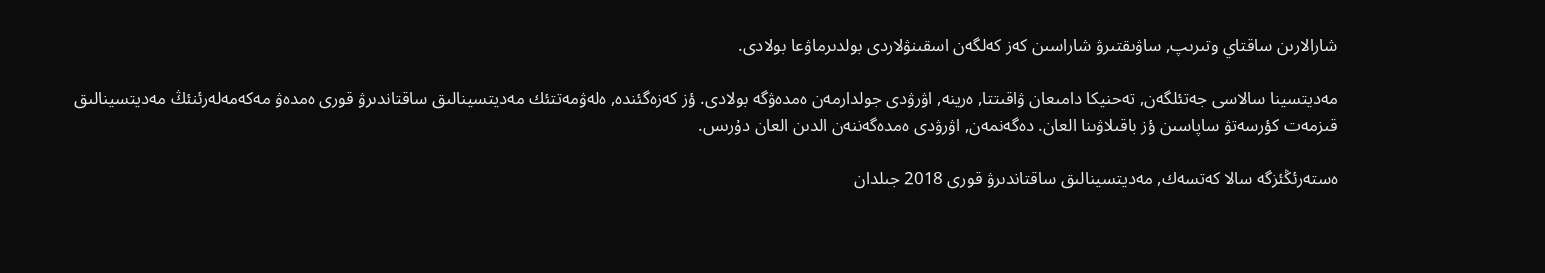شارالارىن ساقتاي وتىرىپ, ساۋىقتىرۋ شاراسىن كەز كەلگەن اسقىنۋلاردى بولدىرماۋعا بولادى.

مەديتسينا سالاسى جەتئلگەن, تەحنيكا دامىعان ۋاقىتتا, ەرينە, اۋرۋدى جولدارمەن ەمدەۋگە بولادى. ؤز كەزەگئندە, ەلەۋمەتتئك مەديتسينالىق ساقتاندىرۋ قورى ەمدەۋ مەكەمەلەرئنئڭ مەديتسينالىق قىزمەت كؤرسەتۋ ساپاسىن ؤز باقىلاۋىنا العان. دەگەنمەن, اۋرۋدى ەمدەگەننەن الدىن العان دۇرىس.

ەستەرئڭئزگە سالا كەتسەك, مەديتسينالىق ساقتاندىرۋ قورى 2018 جىلدان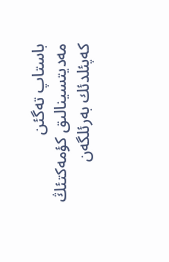باستاپ تەگئن مەديتسينالىق كؤمەكتئڭ كەپئلدئك بەرئلگەن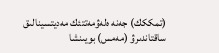(تمككك) جەنە ەلەۋمەتتئك مەديتسينالىق ساقتاندىرۋ (مەمس) بويىنشا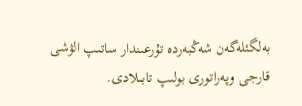بەلگئلەگەن شەڭبەردە تۇرعىندار ساتىپ الۋشى قارجى وپەراتورى بولىپ تابىلادى.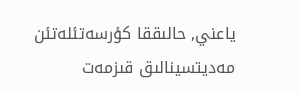ياعني, حالىققا كؤرسەتئلەتئن مەديتسينالىق قىزمەت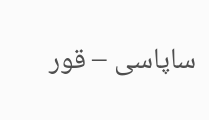ساپاسى – قور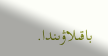باقىلاۋىندا.